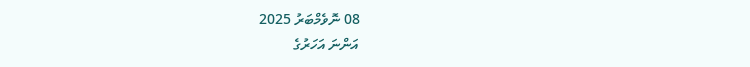08 ނޮވެމްބަރު 2025
އަންނަ އަހަރުގެ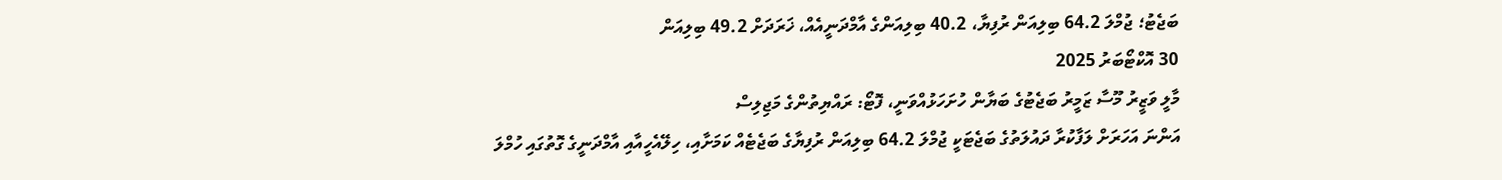ބަޖެޓު؛ ޖުމްލަ 64.2 ބިލިއަން ރުފިޔާ، 40.2 ބިލިއަންގެ އާމްދަނީއެއް، ޚަރަދަށް 49.2 ބިލިއަން
30 އޮކްޓޯބަރު 2025
މާލީ ވަޒީރު މޫސާ ޒަމީރު ބަޖެޓުގެ ބަޔާން ހުށަހަޅުއްވަނީ، ފޮޓޯ: ރައްޔިތުންގެ މަޖިލިސް
އަންނަ އަހަރަށް ލަފާކުރާ ދައުލަތުގެ ބަޖެޓަކީ ޖުމްލަ 64.2 ބިލިއަން ރުފިޔާގެ ބަޖެޓެއް ކަމަށާއި، ހިލޭއެހީއާއި އާމްދަނީގެ ގޮތުގައި ހުމްލަ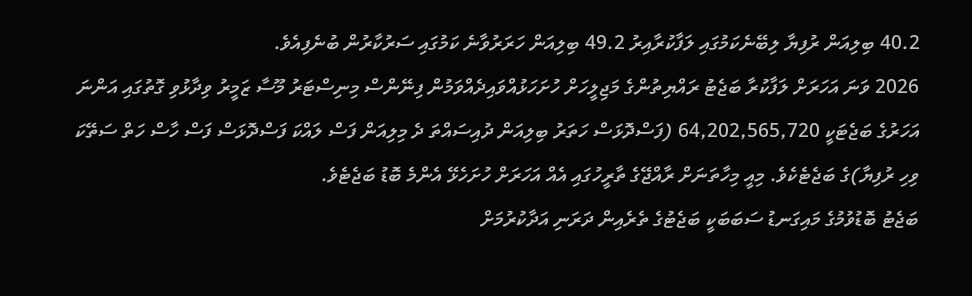40.2 ބިލިއަން ރުފިޔާ ލިބޭނެކަމުގައި ލަފާކުރާއިރު 49.2 ބިލިއަން ހަރަރުވާނެ ކަމުގައި ސަރުކާރުން ބުނެފިއެވެ.
2026 ވަނަ އަހަރަށް ލަފާކުރާ ބަޖެޓު ރައްޔިތުންގެ މަޖިލީހަށް ހުށަހަޅުއްވައިދެއްވަމުން ފިނޭންސް މިނިސްޓަރު މޫސާ ޒަމީރު ވިދާޅުވި ގޮތުގައި އަންނަ އަހަރުގެ ބަޖެޓަކީ 64,202,565,720 (ފަސްދޮޅަސް ހަތަރު ބިލިއަން ދުއިސައްތަ ދެ މިލިއަން ފަސް ލައްކަ ފަސްދޮޅަސް ފަސް ހާސް ހަތް ސަތޭކަ ވިހި ރުފިޔާ)ގެ ބަޖެޓެކެވެ. މިއީ މިހާތަނަށް ރާއްޖޭގެ ތާރީހުގައި އެއް އަހަރަށް ހުށަހެޅޭ އެންމެ ބޮޑު ބަޖެޓެވެ.
ބަޖެޓު ބޮޑުވުމުގެ މައިގަނޑު ސަބަބަކީ ބަޖެޓުގެ ތެރެއިން ދަރަނި އަދާކުރުމަށް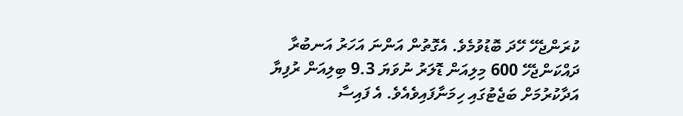ކުރަންޖެހޭ ހޭދަ ބޮޑުވުމެވެ. އެގޮތުން އަންނަ އަހަރު އަނބުރާ ދައްކަންޖެހޭ 600 މިލިއަން ޑޮލަރު ނުވަޔަ 9.3 ބިލިއަން ރުފިޔާ އަދާކުރުމަށް ބަޖެޓުގައި ހިމަނާފައިވެއެވެ. އެ ފައިސާ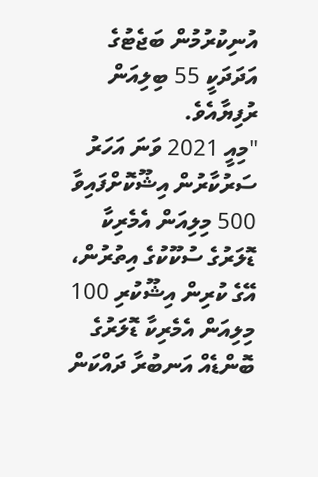އުނިކުރުމުން ބަޖެޓުގެ އަދަދަކީ 55 ބިލިއަން ރުފިޔާއެވެ.
"މިއީ 2021 ވަނަ އަހަރު ސަރުކާރުން އިޝޫކޮށްފައިވާ 500 މިލިއަން އެމެރިކާ ޑޮލަރުގެ ސުކޫކުގެ އިތުރުން، އޭގެ ކުރިން އިޝޫކުރި 100 މިލިއަން އެމެރިކާ ޑޮލަރުގެ ބޮންޑެއް އަނބުރާ ދައްކަން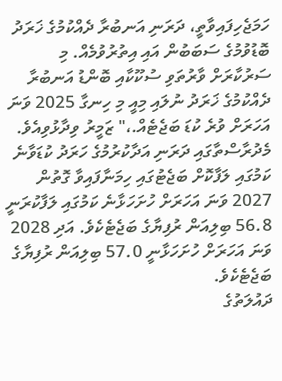ހަމަޖެހިފައިވާތީ، ދަރަނި އަނބުރާ ދެއްކުމުގެ ޚަރަދު ބޮޑުވުމުގެ ސަބަބުން އައި އިތުރުވުމެއް. މި ސަރުކާރަށް ވާރުތަވި ސުކޫކާއި ބޮންޑު އަނބުރާ ދެއްކުމުގެ ޚަރަދު ނުލައި މިއީ މި ހިނގާ 2025 ވަނަ އަހަރަށް ވުރެ ކުޑަ ބަޖެޓެއް.،" ޒަމީރު ވިދާޅުވިއެވެ.
މެދުރާސްތާގައި ދަރަނި އަދާކުރުމުގެ ހަރަދު ކުޑަވާނެ ކަމުގައި ލަފާކޮށް ބަޖެޓުގައި ހިމަނާފައިވާ ގޮތުން 2027 ވަނަ އަހަރަށް ހުށަހަޅާނެ ކަމުގައި ލަފާކުރަނީ 56.8 ބިލިއަން ރުފިޔާގެ ބަޖެޓެކެވެ. އަދި 2028 ވަނަ އަހަރަށް ހުށަހަޅާނީ 57.0 ބިލިއަން ރުފިޔާގެ ބަޖެޓެކެވެ.
ދައުލަތުގެ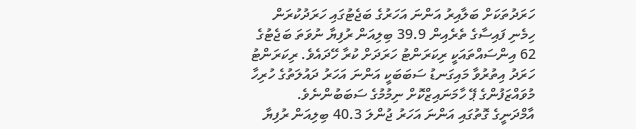ހަރަދުތަކަށް ބަލާއިރު އަންނަ އަހަރުގެ ބަޖެޓުގައި ހަރަދުކުރަން ހިމެނި ފައިސާގެ ތެރެއިން 39.9 ބިލިއަން ރުފިޔާ ނުވަތަ ބަޖެޓުގެ 62 އިންސައްތައަކީ ރިކަރަންޓު ހަރަދަށް ކުރާ ހޭދައެވެ. ރިކަރަންޓު ހަރަދު އިތުރުވާ މައިގަނޑު ސަބަބަކީ އަންނަ އަހަރު ދައުލަތުގެ ހުރިހާ މުވައްޒަފުންގެ ޕޭ ހާމަނައިޒްކޮށް ނިމުމުގެ ސަބަބުންނެވެ.
އާމްދަނީގެ ގޮތުގައި އަންނަ އަހަރު ޖުންލަ 40.3 ބިލިއަން ރުފިޔާ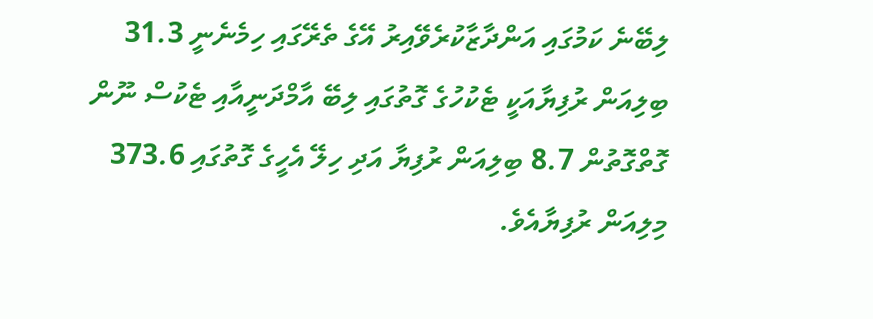ލިބޭނެ ކަމުގައި އަންދާޒާކުރެވޭއިރު އޭގެ ތެރޭގައި ހިމެނެނީ 31.3 ބިލިއަން ރުފިޔާއަކީ ޓެކުހުގެ ގޮތުގައި ލިބޭ އާމްދަނީއާއި ޓެކުސް ނޫން ގޮތްގޮތުން 8.7 ބިލިއަން ރުފިޔާ އަދި ހިލޭ އެހީގެ ގޮތުގައި 373.6 މިލިއަން ރުފިޔާއެވެ.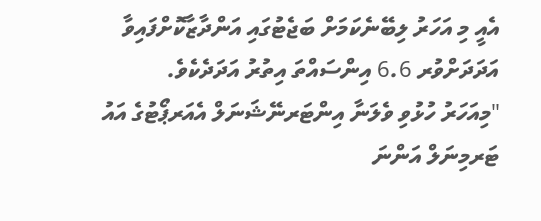އެއީ މި އަހަރު ލިބޭނެކަމަށް ބަޖެޓުގައި އަންދާޒާކޮށްފައިވާ އަދަދަށްވުރ 6.6 އިންސައްތަ އިތުރު އަދަދެކެވެ.
"މިއަހަރު ހުޅުވި ވެލަނާ އިންޓަރނޭޝަނަލް އެއަރޕޯޓުގެ އައު ޓަރމިނަލް އަންނަ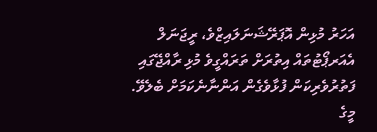އަހަރު މުޅިން އޮޕަރޭޝަނަލައިޒްވެ، ރީޖަނަލް އެއަރޕޯޓުތައް އިތުރަށް ތަރައްގީވެ މުޅި ރާއްޖޭގައި ފަތުރުވެރިކަން ފުޅާވެގެން އަންނާނެކަމަށް ބެލެވޭ. މީގެ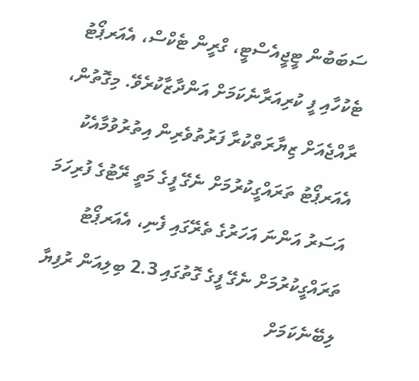ސަބަބުން ޓީޖީއެސްޓީ، ގްރީން ޓެކްސް، އެއަރޕޯޓު ޓެކުހާއި ފީ ކުރިއަރާނެކަމަށް އަންދާޒާކުރެވޭ. މިގޮތުން، ރާއްޖެއަށް ޒިޔާރަތްކުރާ ފަރުތުވެރިން އިތުރުވުމާއެކު އެއަރޕޯޓު ތަރައްގީކުރުމަށް ނެގޭ ފީގެ މަތީ ރޭޓުގެ ފުރިހަމަ އަސަރު އަންނަ އަހަރުގެ ތެރޭގައި ފެނި، އެއަރޕޯޓު ތަރައްގީކުރުމަށް ނެގޭ ފީގެ ގޮތުގައި 2.3 ބިލިއަން ރުފިޔާ ލިބޭނެކަމަށް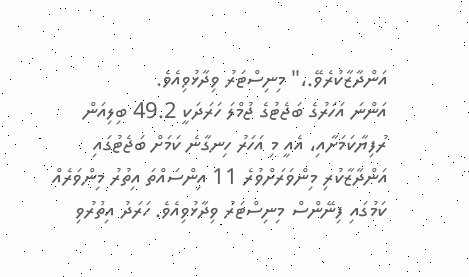އަންދާޒާކުރެވޭ.،" މިނިސްޓަރު ވިދާޅުވިއެވެ.
އަންނަ އަހަރުގެ ބަޖެޓުގެ ޖުމްލަ ހަރަދަކީ 49.2 ބިލިއަން ރުފިޔާކަމަށާއި، އެއީ މި އަހަރު ހިނގާނެ ކަމަށް ބަޖެޓުގައި އަންދާޒާކުރި މިންވަރަށްވުރެ 11 އިންސައްތަ އިތުރު މިންވަރެއް ކަމުގައި ފިނޭންސް މިނިސްޓަރު ވިދާޅުވިއެވެ. ހަރަދު އިތުރުވި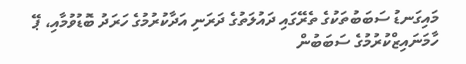މައިގަނޑު ސަބަބުތަކުގެ ތެރޭގައި ދައުލަތުގެ ދަރަނި އަދާކުރުމުގެ ހަރަދު ބޮޑުވުމާއި، ޕޭ ހާމަނައިޒްކުރުމުގެ ސަބަބުން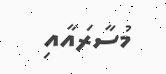މުސާރައާއި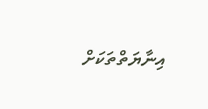އިނާޔަތްތަކަށް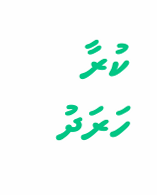ކުރާ ހަރަދު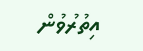އިތުރުވުން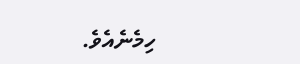ހިމެނެއެވެ.